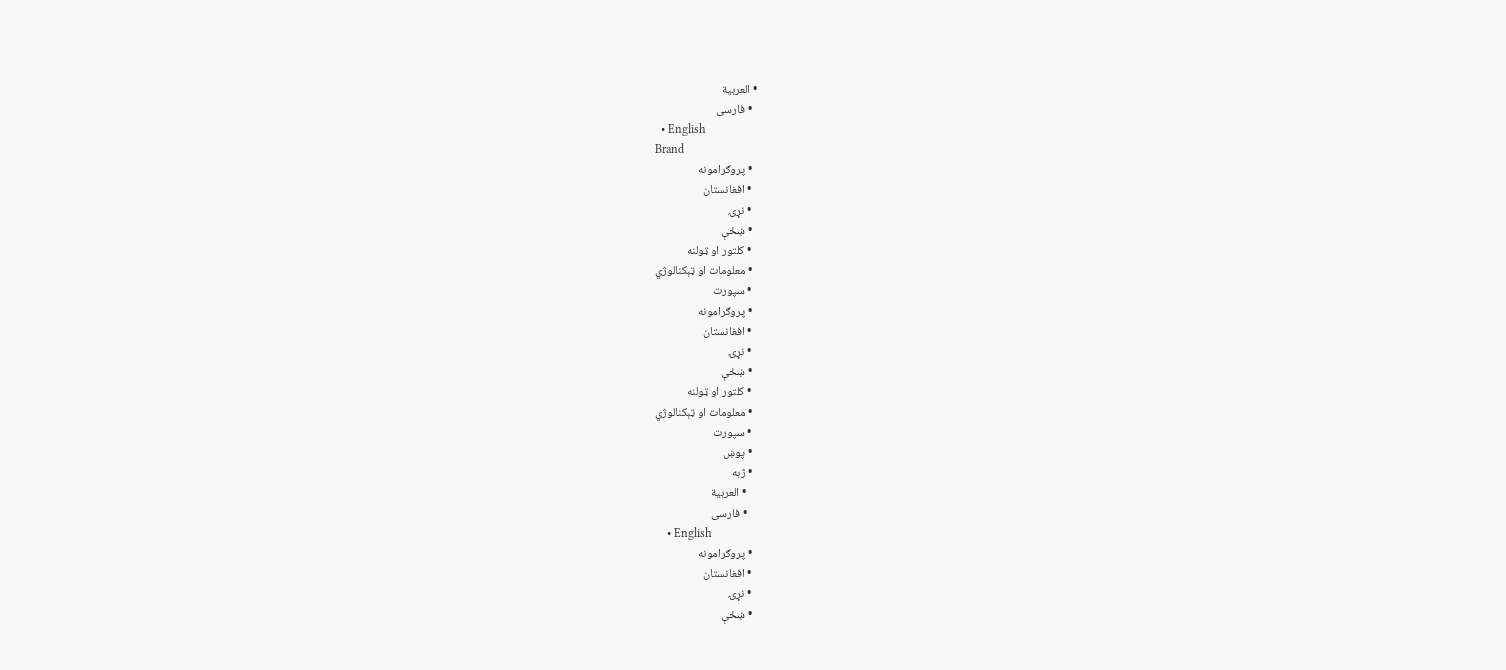• العربية
  • فارسی
  • English
Brand
  • پروګرامونه
  • افغانستان
  • نړۍ
  • ښځې
  • کلتور او ټولنه
  • معلومات او ټېکنالوژي
  • سپورت
  • پروګرامونه
  • افغانستان
  • نړۍ
  • ښځې
  • کلتور او ټولنه
  • معلومات او ټېکنالوژي
  • سپورت
  • پوښ
  • ژبه
    • العربية
    • فارسی
    • English
  • پروګرامونه
  • افغانستان
  • نړۍ
  • ښځې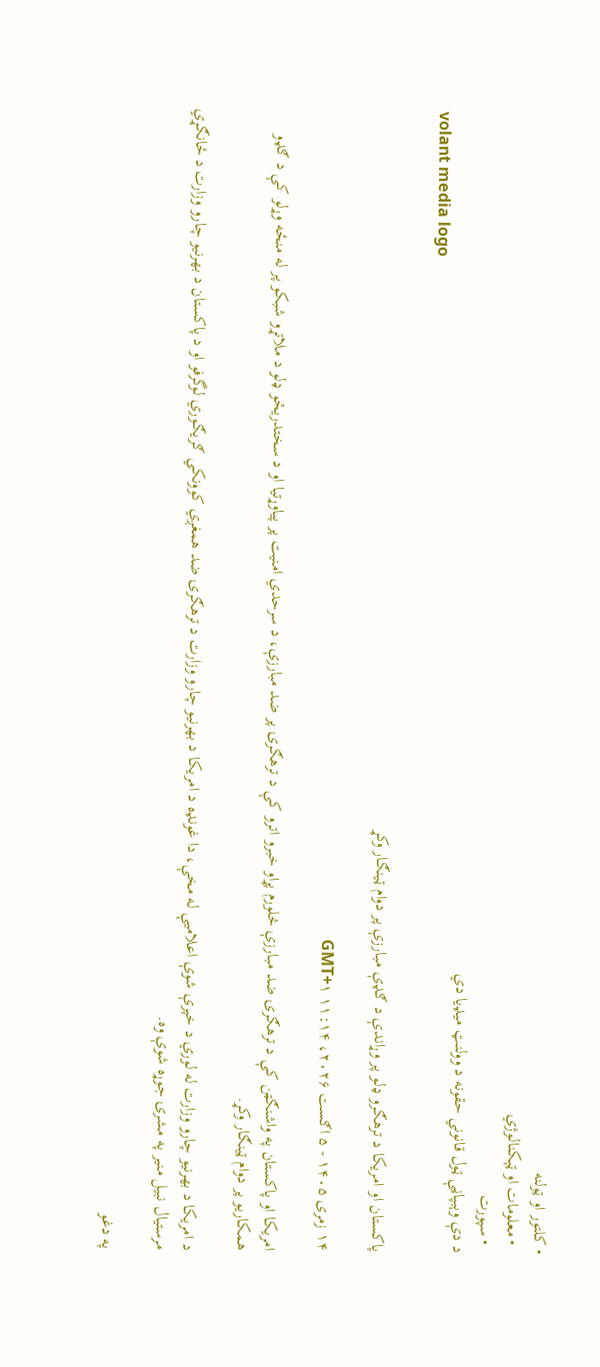• کلتور او ټولنه
  • معلومات او ټېکنالوژي
  • سپورت
د دې وېبپاڼې ټول قانوني حقونه د وولنټ میډیا دي
volant media logo

پاکستان او امریکا د ترهګرو ډلو پر وړاندې د ګډې مبارزې پر دوام ټینګار وکړ

۱۴ زمری ۱۴۰۵ - ۵ اګست ۲۰۲۶، ۱۱:۱۴ GMT+۱

امریکا او پاکستان په واشنګټن کې د ترهګرۍ ضد مبارزې څلورم پړاو خبرو اترو کې د ترهګرۍ پر ضد مبارزې، د سرحدي امنیت پر پیاوړتیا او د سختدریځو ډلو د ملاتړو شبکو پر له منځه وړلو کې د ګډو همکاریو پر دوام ټینګار وکړ.

د امریکا د بهرنیو چارو وزارت له لوري د خپرې شوې اعلامیې له مخې، دا غونډه د امریکا د بهرنیو چارو وزارت د ترهګرۍ ضد همغږي کوونکي ګریګوري لوگرفو او د پاکستان د بهرنیو چارو وزارت د ځانګړي مرستیال نبیل منیر په مشرۍ جوړه شوې وه.

په دغو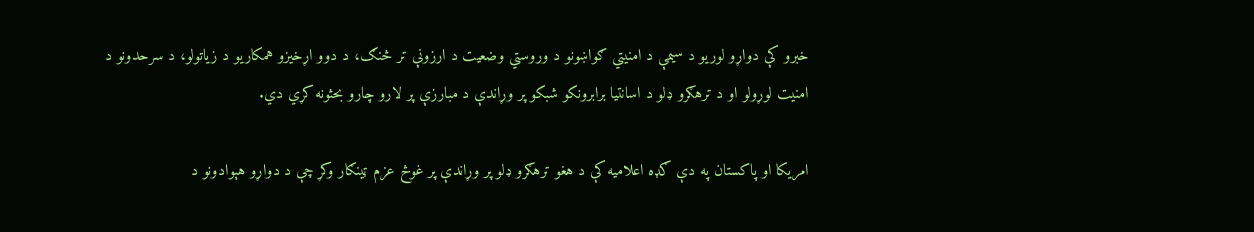خبرو کې دواړو لوریو د سیمې د امنیتي ګواښونو د وروستي وضعیت د ارزونې تر څنګ، د دوو اړخیزو همکاریو د زیاتولو، د سرحدونو د امنیت لوړولو او د ترهګرو ډلو د اسانتیا برابرونکو شبکو پر وړاندې د مبارزې پر لارو چارو بحثونه کړي دي.

امریکا او پاکستان په دې ګډه اعلامیه کې د هغو ترهګرو ډلو پر وړاندې پر غوڅ عزم ټینګار وکړ چې د دواړو هېوادونو د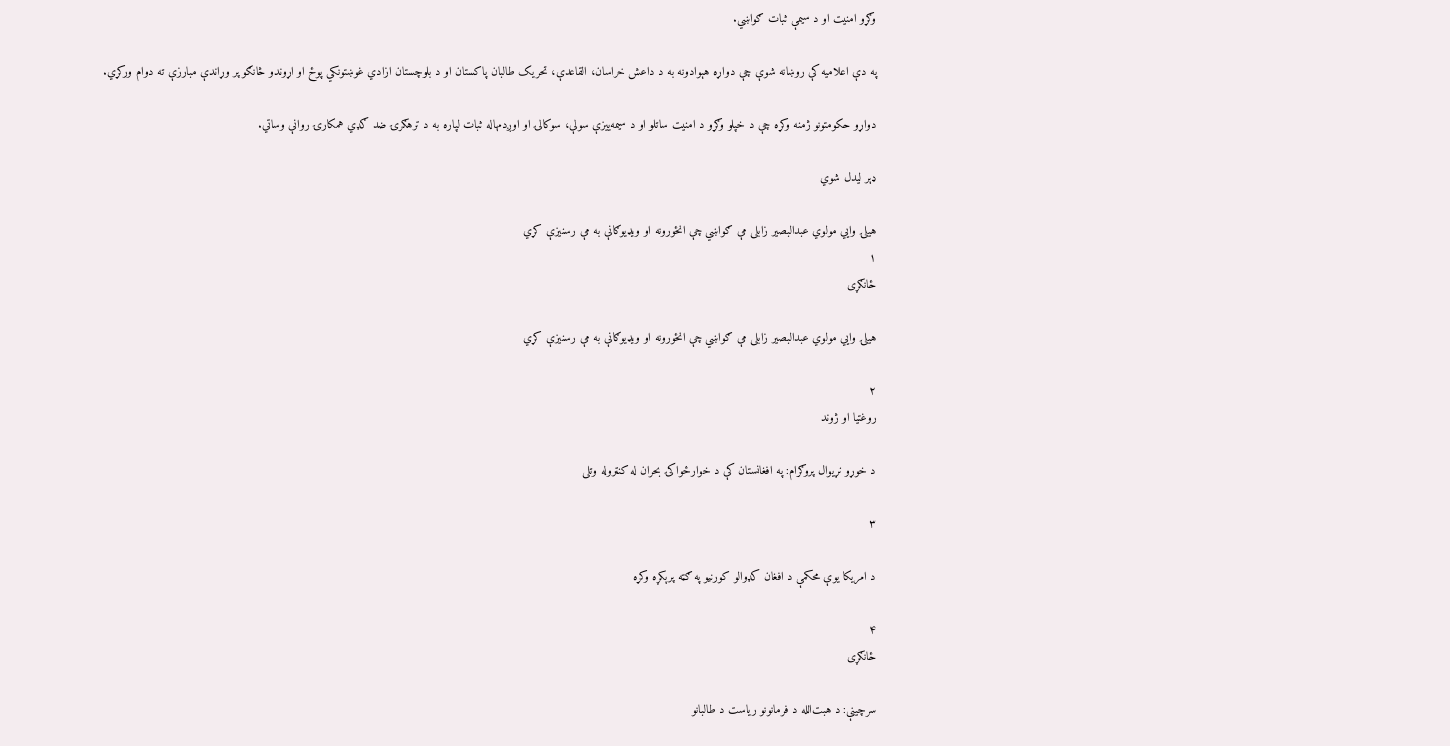وګړو امنیت او د سیمې ثبات ګواښي.

په دې اعلامیه کې روښانه شوې چې دواړه هېوادونه به د داعش خراسان، القاعدې، تحریک طالبان پاکستان او د بلوچستان ازادي غوښتونکي پوځ او اړوندو څانګو پر وړاندې مبارزې ته دوام ورکړي.

دواړو حکومتونو ژمنه وکړه چې د خپلو وګړو د امنیت ساتلو او د سیمه‌ییزې سولې، سوکالۍ او اوږدمهاله ثبات لپاره به د ترهګرۍ ضد ګډي همکارۍ روانې وساتي.

ډېر لیدل شوي

هیلۍ وایي مولوي عبدالبصیر زابلی مې ګواښي چې انځورونه او ویډیوګانې به مې رسنیزې کړي
۱
ځانګړی

هیلۍ وایي مولوي عبدالبصیر زابلی مې ګواښي چې انځورونه او ویډیوګانې به مې رسنیزې کړي

۲
روغتیا او ژوند

د خوړو نړیوال پروګرام: په افغانستان کې د خوارځواکۍ بحران له کنټروله وتلی

۳

د امریکا یوې محکمې د افغان کډوالو کورنیو په ګټه پرېکړه وکړه

۴
ځانګړی

سرچینې: د هبت‌الله د فرمانونو ریاست د طالبانو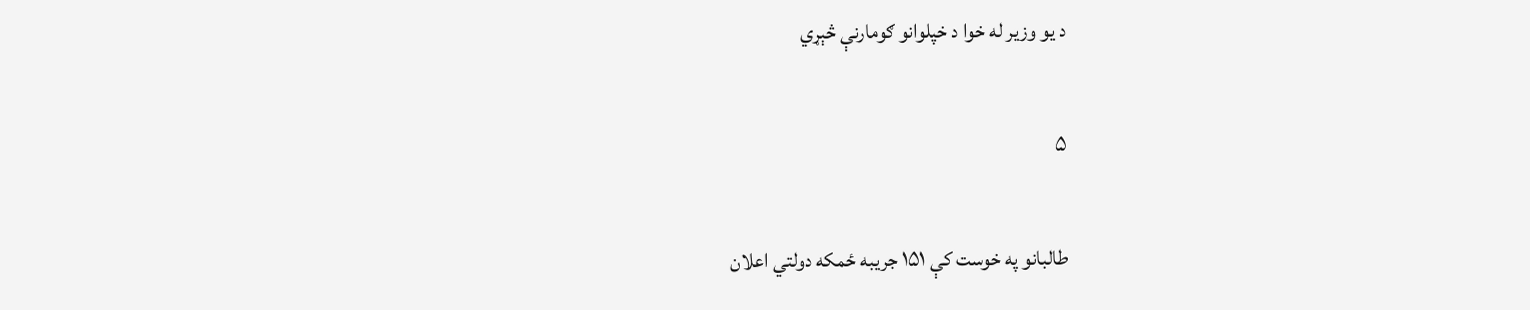د یو وزیر له خوا د خپلوانو ګومارنې څېړي

۵

طالبانو په خوست کې ۱۵۱ جریبه ځمکه دولتي اعلان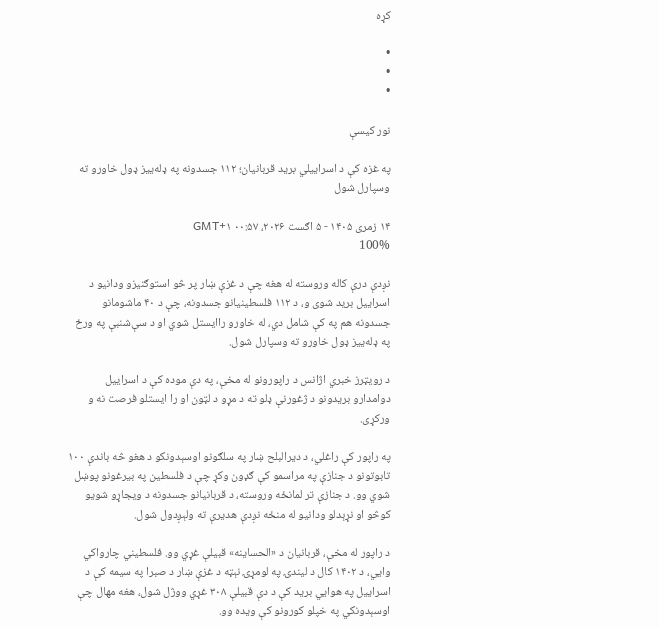کړه

•
•
•

نور کیسې

په غزه کې د اسراییلي برید قربانیان؛ ۱۱۲ جسدونه په ډله‌ییز ډول خاورو ته وسپارل شول

۱۴ زمری ۱۴۰۵ - ۵ اګست ۲۰۲۶، ۰۰:۵۷ GMT+۱
100%

نږدې درې کاله وروسته له هغه چې د غزې ښار پر څو استوګنیزو ودانیو د اسراییل برید شوی و، د ۱۱۲ فلسطینیانو جسدونه، چې د ۴۰ ماشومانو جسدونه هم په کې شامل دي، له خاورو راایستل شوي او د سې‌شنبې په ورځ په ډله‌ییز ډول خاورو ته وسپارل شول.

د رویټرز خبري اژانس د راپورونو له مخې، په دې موده کې د اسراییل دوامدارو بریدونو د ژغورنې ډلو ته د مړو د لټون او را ایستلو فرصت نه و ورکړی.

په راپور کې راغلي، د دیرالبلح ښار په سلګونو اوسېدونکو د هغو څه باندې ۱۰۰ تابوتونو د جنازې په مراسمو کې ګډون وکړ چې د فلسطین په بیرغونو پوښل شوي وو. د جنازې تر لمانځه وروسته، د قربانیانو جسدونه د ویجاړو شویو کوڅو او نړېدلو ودانیو له منځه نږدې هدیرې ته ولېږدول شول.

د راپور له مخې، قربانیان د «الحساینه» قبیلې غړي وو. فلسطیني چارواکي وایي، د ۱۴۰۲ کال د لیندۍ په لومړۍ نېټه د غزې ښار د صبرا په سیمه کې د اسراییل په هوايي برید کې د دې قبیلې ۳۰۸ غړي ووژل شول، هغه مهال چې اوسېدونکي په خپلو کورونو کې ویده وو.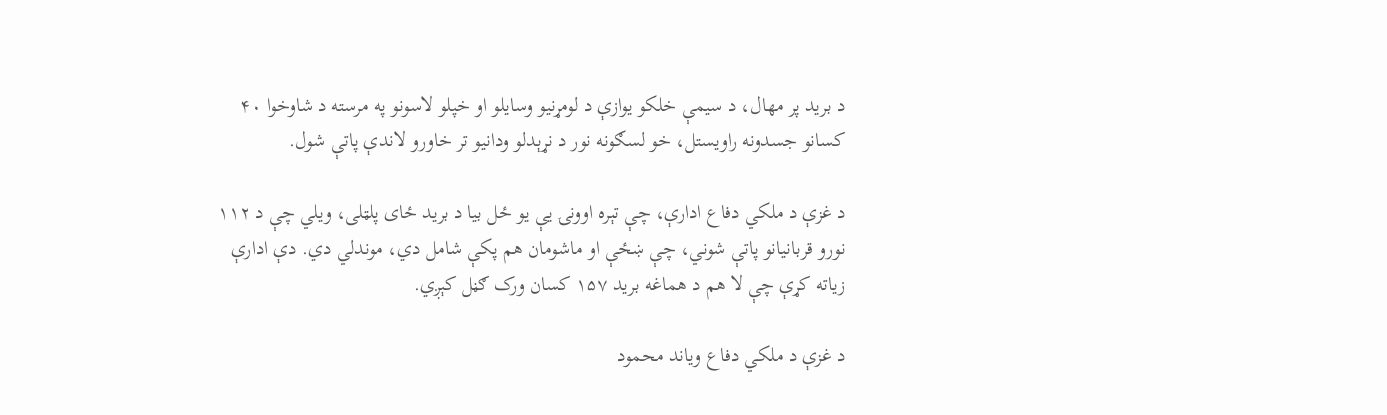د برید پر مهال، د سیمې خلکو یوازې د لومړنیو وسایلو او خپلو لاسونو په مرسته د شاوخوا ۴۰ کسانو جسدونه راویستل، خو لسګونه نور د نړېدلو ودانیو تر خاورو لاندې پاتې شول.

د غزې د ملکي دفاع ادارې، چې تېره اوونۍ یې یو ځل بیا د برید ځای پلټلی، ویلي چې د ۱۱۲ نورو قربانیانو پاتې شوني، چې ښځې او ماشومان هم پکې شامل دي، موندلي دي. دې ادارې زیاته کړې چې لا هم د هماغه برید ۱۵۷ کسان ورک ګڼل کېږي.

د غزې د ملکي دفاع ویاند محمود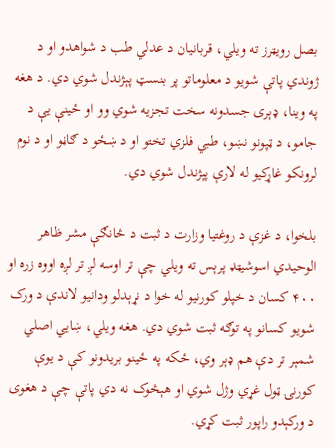بصل رویټرز ته ویلي، قربانیان د عدلي طب د شواهدو او د ژوندي پاتې شویو د معلوماتو پر بنسټ پېژندل شوي دي. د هغه په وینا، ډېری جسدونه سخت تجزیه شوي وو او ځینې یې د جامو، د ټپونو نښو، طبي فلزي تختو او د ښځو د ګاڼو او د نوم لرونکو غاړکيو له لارې پېژندل شوي دي.

بلخوا، د غزې د روغتیا وزارت د ثبت د څانګې مشر ظاهر الوحیدي اسوشیټډ پرېس ته ویلي چې تر اوسه لږ تر لږه اووه زره او ۴۰۰ کسان د خپلو کورنیو له خوا د نړېدلو ودانیو لاندې د ورک شویو کسانو په توګه ثبت شوي دي. هغه ویلي، ښايي اصلي شمېر تر دې هم ډېر وي، ځکه په ځینو بریدونو کې د یوې کورنۍ ټول غړي وژل شوي او هېڅوک نه دي پاتې چې د هغوی د ورکېدو راپور ثبت کړي.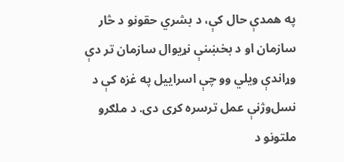په همدې حال کې، د بشري حقونو د څار سازمان او د بخښنې نړیوال سازمان تر دې وړاندې ویلي وو چې اسراییل په غزه کې د نسل‌وژنې عمل ترسره کړی دی. د ملګرو ملتونو د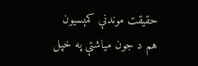حقیقت موندنې کمېسیون هم د جون میاشتې په خپل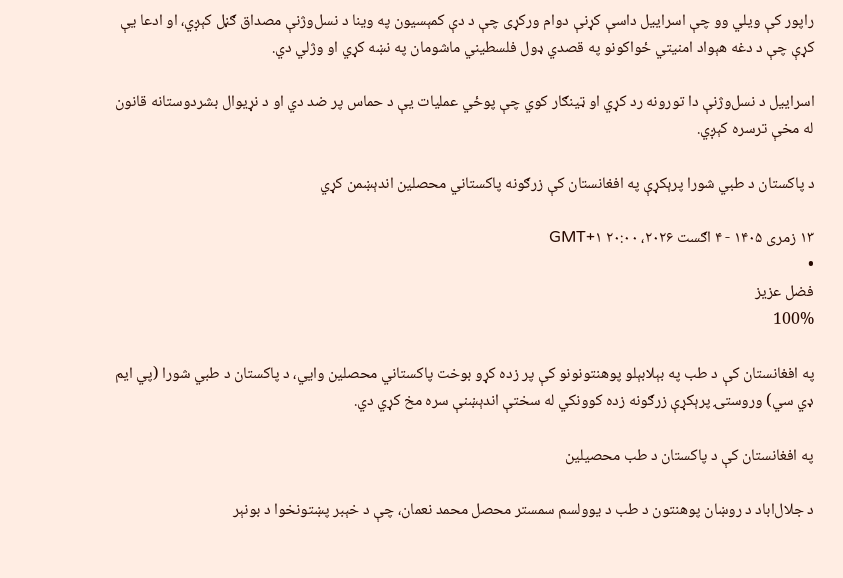راپور کې ویلي وو چې اسراییل داسې کړنې دوام ورکړی چې د دې کمېسیون په وینا د نسل‌وژنې مصداق ګڼل کېږي، او ادعا یې کړې چې د دغه هېواد امنیتي ځواکونو په قصدي ډول فلسطیني ماشومان په نښه کړي او وژلي دي.

اسراییل د نسل‌وژنې دا تورونه رد کړي او ټینګار کوي چې پوځي عملیات یې د حماس پر ضد دي او د نړیوال بشردوستانه قانون له مخې ترسره کېږي.

د پاکستان د طبي شورا پرېکړې په افغانستان کې زرګونه پاکستاني محصلین اندېښمن کړي

۱۳ زمری ۱۴۰۵ - ۴ اګست ۲۰۲۶، ۲۰:۰۰ GMT+۱
•
فضل عزیز
100%

په افغانستان کې د طب په بېلابېلو پوهنتونونو کې پر زده کړو بوخت پاکستاني محصلین وایي، د پاکستان د طبي شورا (پي ايم ډي سي) وروستۍ پرېکړې زرګونه زده کوونکي له سختې اندېښنې سره مخ کړي دي.

په افغانستان کې د پاکستان د طب محصيلين

د جلال‌اباد د روښان پوهنتون د طب د یوولسم سمستر محصل محمد نعمان، چې د خېبر پښتونخوا د بونېر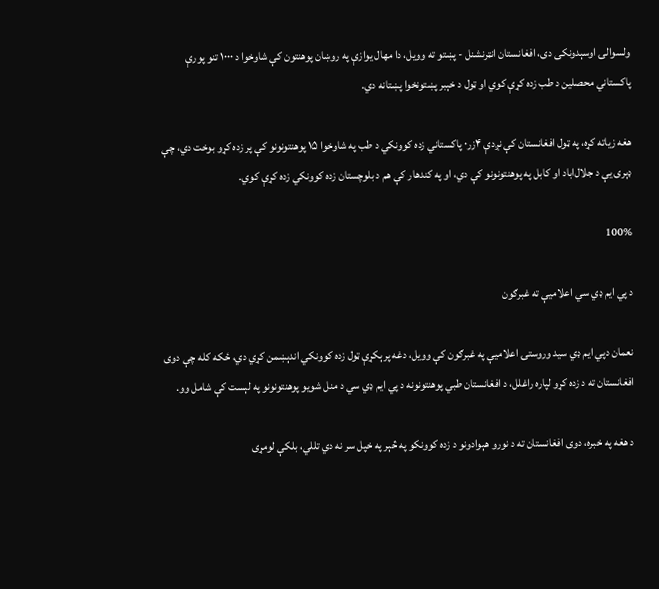ولسوالۍ اوسېدونکی دی، افغانستان انټرنشنل - پښتو ته وویل، دا مهال یوازې په روښان پوهنتون کې شاوخوا د ۱۰۰۰ تنو پورې پاکستاني محصلین د طب زده کړې کوي او ټول د خېبر پښتونخوا پښتانه دي.

هغه زیاته کړه، په ټول افغانستان کې نږدې ۴زر۰ پاکستاني زده کوونکي د طب په شاوخوا ۱۵ پوهنتونونو کې پر زده کړو بوخت دي، چې ډېری یې د جلال‌اباد او کابل په پوهنتونونو کې دي، او په کندهار کې هم د بلوچستان زده کوونکي زده کړې کوي.

100%

د پي ايم ډي سي اعلاميې ته غبرګون

نعمان دپي ايم ډي سيد وروستۍ اعلامیې په غبرګون کې وویل، دغه پرېکړې ټول زده کوونکي اندېښمن کړي دي، ځکه کله چې دوی افغانستان ته د زده کړو لپاره راغلل، د افغانستان طبي پوهنتونونه د پي ايم ډي سي د منل شویو پوهنتونونو په لېست کې شامل وو.

د هغه په خبره، دوی افغانستان ته د نورو هېوادونو د زده کوونکو په څېر په خپل سر نه دي تللي، بلکې لومړی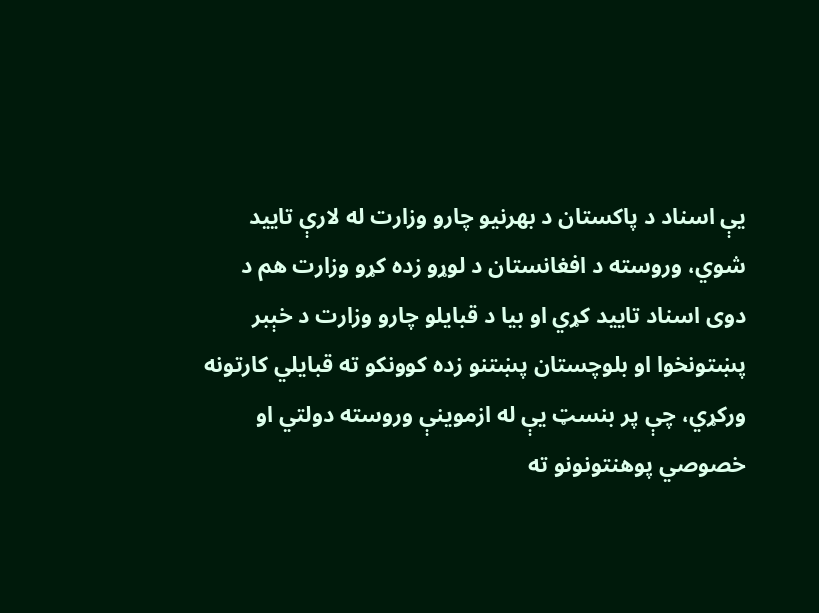یې اسناد د پاکستان د بهرنیو چارو وزارت له لارې تايید شوي، وروسته د افغانستان د لوړو زده کړو وزارت هم د دوی اسناد تايید کړي او بیا د قبایلو چارو وزارت د خېبر پښتونخوا او بلوچستان پښتنو زده کوونکو ته قبایلي کارتونه ورکړي، چې پر بنسټ یې له ازموینې وروسته دولتي او خصوصي پوهنتونونو ته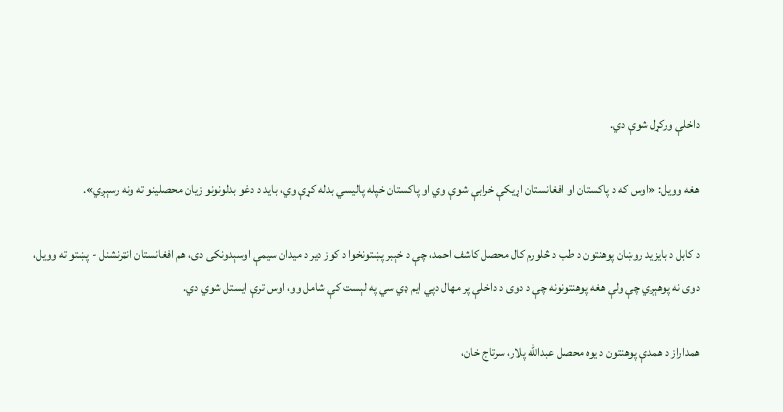داخلې ورکړل شوې دي.

هغه وویل: «اوس که د پاکستان او افغانستان اړیکې خرابې شوې وي او پاکستان خپله پاليسي بدله کړې وي، باید د دغو بدلونونو زیان محصلینو ته ونه رسېږي».

د کابل د بایزید روښان پوهنتون د طب د څلورم کال محصل کاشف احمد، چې د خېبر پښتونخوا د کوز دیر د میدان سیمې اوسېدونکی دی، هم افغانستان انټرنشنل - پښتو ته وویل، دوی نه پوهېږي چې ولې هغه پوهنتونونه چې د دوی د داخلې پر مهال دپي ايم ډي سي په لېست کې شامل وو، اوس ترې ایستل شوي دي.

همداراز د همدې پوهنتون د یوه محصل عبدالله پلار، سرتاج خان،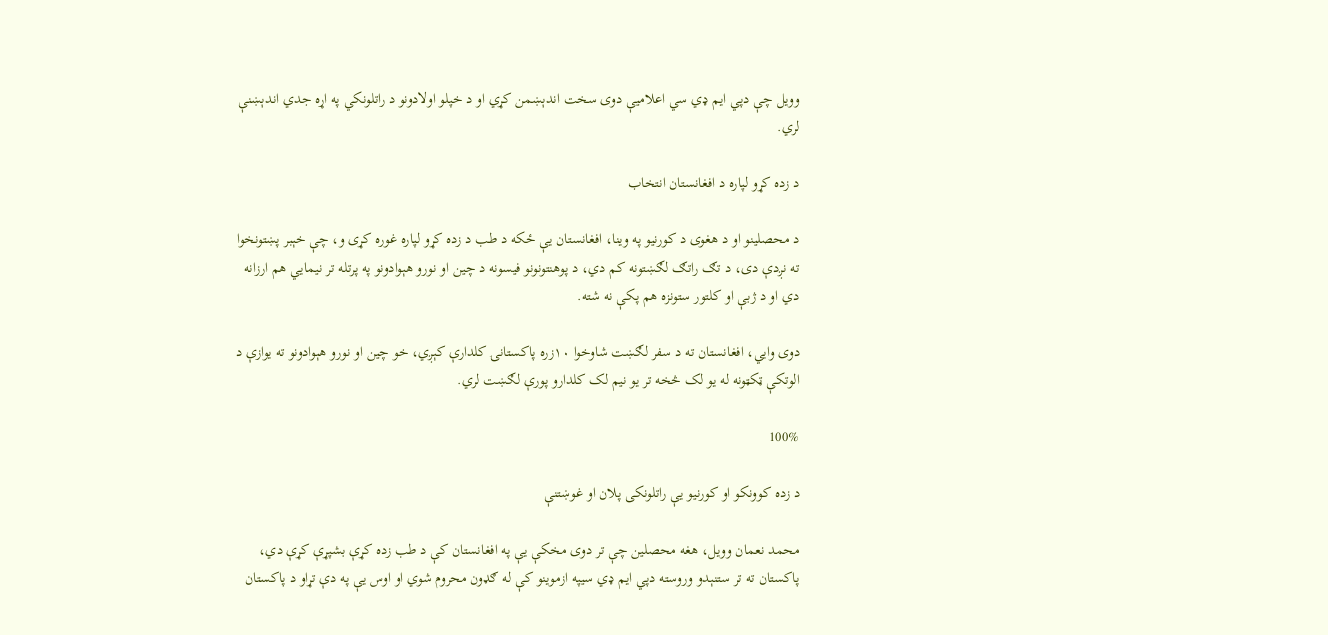وویل چې دپي ايم ډي سي اعلامیې دوی سخت اندېښمن کړي او د خپلو اولادونو د راتلونکي په اړه جدي اندېښنې لري.

د زده کړو لپاره د افغانستان انتخاب

د محصلینو او د هغوی د کورنیو په وینا، افغانستان یې ځکه د طب د زده کړو لپاره غوره کړی و، چې خېبر پښتونخوا ته نږدې دی، د تګ راتګ لګښتونه کم دي، د پوهنتونونو فیسونه د چین او نورو هېوادونو په پرتله تر نیمايي هم ارزانه دي او د ژبې او کلتور ستونزه هم پکې نه شته.

دوی وایي، افغانستان ته د سفر لګښت شاوخوا ۱۰زره پاکستانۍ کلدارې کېږي، خو چین او نورو هېوادونو ته یوازې د الوتکې ټکټونه له یو لک څخه تر یو نیم لک کلدارو پورې لګښت لري.

100%

د زده کوونکو او کورنيو یې راتلونکی پلان او غوښتنې

محمد نعمان وویل، هغه محصلین چې تر دوی مخکې یې په افغانستان کې د طب زده کړې بشپړې کړې دي، پاکستان ته تر ستنېدو وروسته دپي ايم ډي سيپه ازموینو کې له ګډون محروم شوي او اوس یې په دې تړاو د پاکستان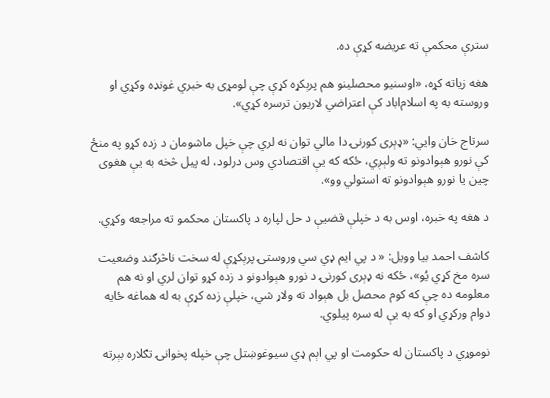سترې محکمې ته عریضه کړې ده.

هغه زیاته کړه، «اوسنيو محصلینو هم پرېکړه کړې چې لومړی به خبري غونډه وکړي او وروسته به په اسلام‌اباد کې اعتراضي لاریون ترسره کړي».

سرتاج خان وایي: «ډېری کورنۍ دا مالي توان نه لري چې خپل ماشومان د زده کړو په منځ کې نورو هېوادونو ته ولېږي، ځکه که یې اقتصادي وس درلود، له پیل څخه به یې هغوی چین یا نورو هېوادونو ته استولي وو».

د هغه په خبره، اوس به د خپلې قضیې د حل لپاره د پاکستان محکمو ته مراجعه وکړي.

کاشف احمد بیا وویل: « د پي ايم ډي سي وروستۍ پرېکړې له سخت ناڅرګند وضعیت سره مخ کړي يُو»، ځکه نه ډېری کورنۍ د نورو هېوادونو د زده کړو توان لري او نه هم معلومه ده چې که کوم محصل بل هېواد ته ولاړ شي، خپلې زده کړې به له هماغه ځایه دوام ورکړي او که به یې له سره پیلوي.

نوموړي د پاکستان له حکومت او پي اېم ډي سيوغوښتل چې خپله پخوانۍ تګلاره بېرته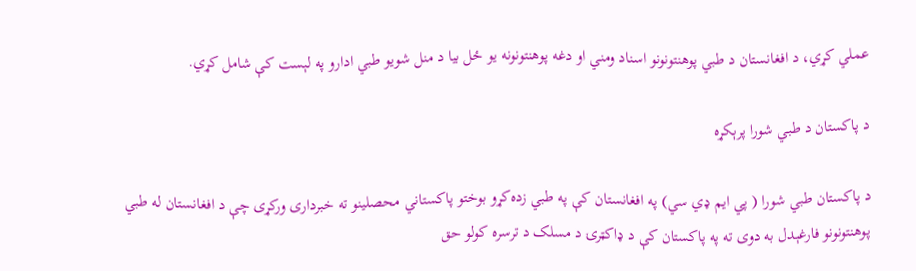عملي کړي، د افغانستان د طبي پوهنتونونو اسناد ومني او دغه پوهنتونونه یو ځل بیا د منل شویو طبي ادارو په لېست کې شامل کړي.

د پاکستان د طبي شورا پرېکړه

د پاکستان طبي شورا ( پي ایم ډي سي) په افغانستان کې په طبي زده‌کړو بوختو پاکستاني محصلینو ته خبرداری ورکړی چې د افغانستان له طبي پوهنتونونو فارغېدل به دوی ته په پاکستان کې د ډاکټرۍ د مسلک د ترسره کولو حق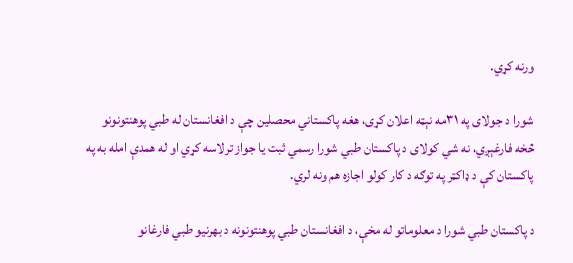ورنه کړي.

شورا د جولای په ۳۱مه نېټه اعلان کړی، هغه پاکستاني محصلین چې د افغانستان له طبي پوهنتونونو څخه فارغېږي، نه شي کولای د پاکستان طبي شورا رسمي ثبت یا جواز ترلاسه کړي او له همدې امله به په پاکستان کې د ډاکټر په توګه د کار کولو اجازه هم ونه لري.

د پاکستان طبي شورا د معلوماتو له مخې، د افغانستان طبي پوهنتونونه د بهرنیو طبي فارغانو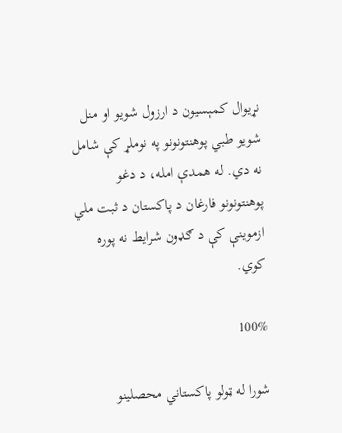نړیوال کمېسیون د ارزول شویو او منل شویو طبي پوهنتونونو په نوملړ کې شامل نه دي. له همدې امله، د دغو پوهنتونونو فارغان د پاکستان د ثبت ملي ازموینې کې د ګډون شرایط نه پوره کوي.

100%

شورا له ټولو پاکستاني محصلینو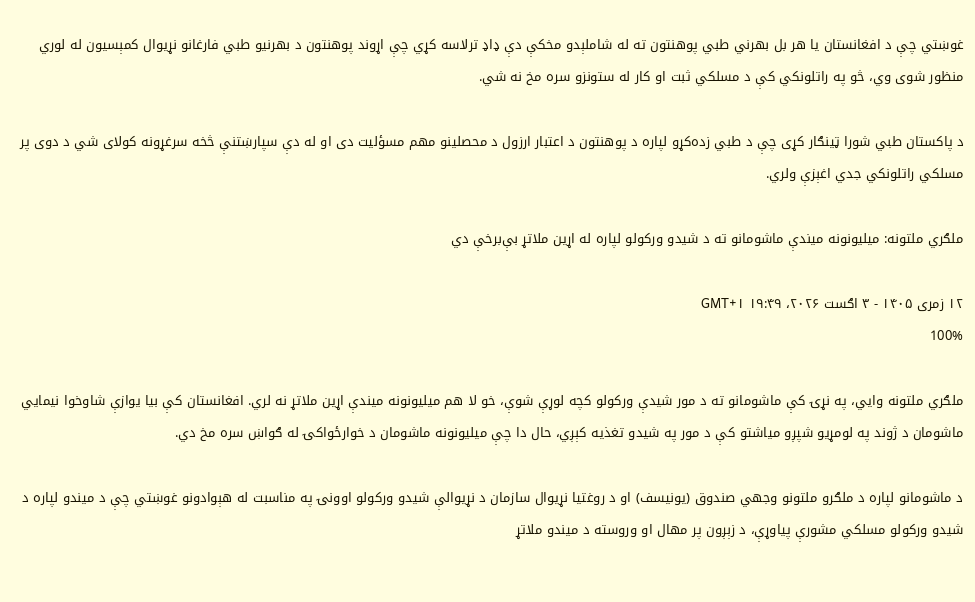غوښتي چې د افغانستان یا هر بل بهرني طبي پوهنتون ته له شاملېدو مخکې دې ډاډ ترلاسه کړي چې اړوند پوهنتون د بهرنیو طبي فارغانو نړیوال کمېسیون له لوري منظور شوی وي، څو په راتلونکي کې د مسلکي ثبت او کار له ستونزو سره مخ نه شي.

د پاکستان طبي شورا ټینګار کړی چې د طبي زده‌کړو لپاره د پوهنتون د اعتبار ارزول د محصلینو مهم مسؤلیت دی او له دې سپارښتنې څخه سرغړونه کولای شي د دوی پر مسلکي راتلونکي جدي اغېزې ولري.

ملګري ملتونه: میلیونونه میندې ماشومانو ته د شیدو ورکولو لپاره له اړین ملاتړ بې‌برخې دي

۱۲ زمری ۱۴۰۵ - ۳ اګست ۲۰۲۶، ۱۹:۴۹ GMT+۱
100%

ملګري ملتونه وايي، په نړۍ کې ماشومانو ته د مور شیدې ورکولو کچه لوړې شوې، خو لا هم میلیونونه میندې اړین ملاتړ نه لري. افغانستان کې بیا یوازې شاوخوا نیمایي ماشومان د ژوند په لومړیو شپږو میاشتو کې د مور په شیدو تغذیه کېږي، حال دا چې میلیونونه ماشومان د خوارځواکۍ له ګواښ سره مخ دي.

د ماشومانو لپاره د ملګرو ملتونو وجهي صندوق (یونیسف) او د روغتیا نړیوال سازمان د نړیوالې شیدو ورکولو اوونۍ په مناسبت له هېوادونو غوښتي چې د میندو لپاره د شیدو ورکولو مسلکي مشورې پیاوړې، د زېږون پر مهال او وروسته د میندو ملاتړ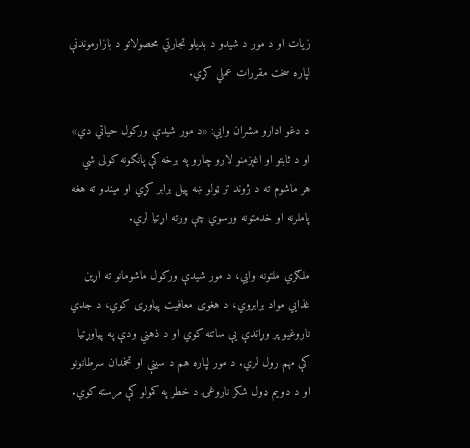زیات او د مور د شیدو د بدیلو تجارتي محصولاتو د بازارموندنې لپاره سخت مقررات عملي کړي.

د دغو ادارو مشران وايي: «د مور شیدې ورکول حیاتي دي» او د ثابتو او اغېزمنو لارو چارو په برخه کې پانګونه کولی شي هر ماشوم ته د ژوند تر ټولو ښه پیل برابر کړي او میندو ته هغه پاملرنه او خدمتونه ورسوي چې ورته اړتیا لري.

ملګري ملتونه وايي، د مور شیدې ورکول ماشومانو ته اړین غذایي مواد برابروي، د هغوی معافیت پیاوړی کوي، د جدي ناروغیو پر وړاندې یې ساتنه کوي او د ذهني ودې په پیاوړتیا کې مهم رول لري. د مور لپاره هم د سینې او تخمدان سرطانونو او د دویم ډول شکر ناروغۍ د خطر په کمولو کې مرسته کوي.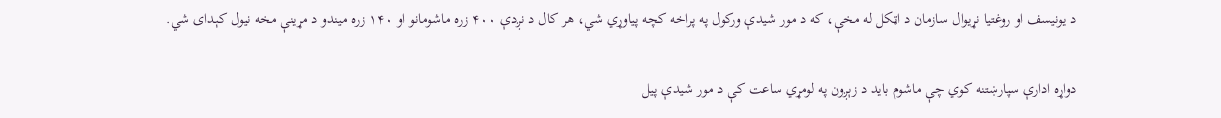د یونیسف او روغتیا نړیوال سازمان د اټکل له مخې، که د مور شیدې ورکول په پراخه کچه پیاوړي شي، هر کال د نږدې ۴۰۰ زره ماشومانو او ۱۴۰ زره میندو د مړینې مخه نیول کېدای شي.

دواړه ادارې سپارښتنه کوي چې ماشوم باید د زېږون په لومړي ساعت کې د مور شیدې پیل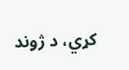کړي، د ژوند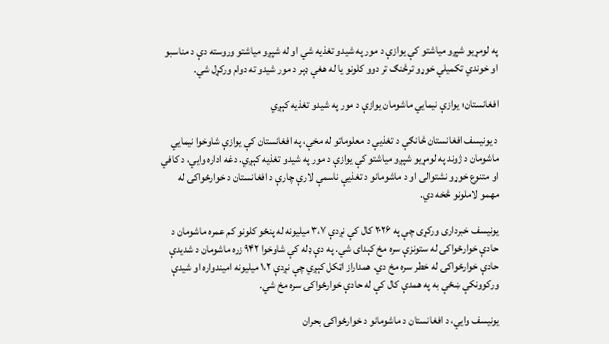په لومړیو شپږو میاشتو کې یوازې د مور په شیدو تغذیه شي او له شپږو میاشتو وروسته دې د مناسبو او خوندي تکمیلي خوړو ترڅنګ تر دوو کلونو یا له هغې ډېر د مور شیدو ته دوام ورکړل شي.

افغانستان؛ یوازې نیمایي ماشومان یوازې د مور په شیدو تغذیه کېږي

د یونیسف افغانستان څانګې د تغذیې د معلوماتو له مخې، په افغانستان کې یوازې شاوخوا نیمایي ماشومان د ژوند په لومړیو شپږو میاشتو کې یوازې د مور په شیدو تغذیه کېږي. دغه اداره وايي، د کافي او متنوع خوړو نشتوالی او د ماشومانو د تغذیې ناسمې لارې چارې د افغانستان د خوارځواکۍ له مهمو لاملونو څخه دي.

یونیسف خبرداری ورکړی چې په ۲۰۲۶ کال کې نږدې ۳،۷ میلیونه له پنځو کلونو کم عمره ماشومان د حادې خوارځواکۍ له ستونزې سره مخ کېدای شي. په دې ډله کې شاوخوا ۹۴۲ زره ماشومان د شدیدې حادې خوارځواکۍ له خطر سره مخ دي. همداراز اټکل کېږي چې نږدې ۱،۲ میلیونه امیندواره او شیدې ورکوونکې ښځې به په همدې کال کې له حادې خوارځواکۍ سره مخ شي.

یونیسف وايي، د افغانستان د ماشومانو د خوارځواکۍ بحران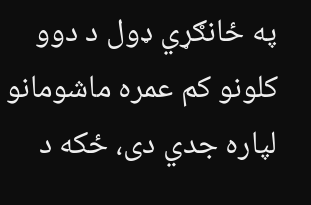په ځانګړي ډول د دوو کلونو کم عمره ماشومانو لپاره جدي دی، ځکه د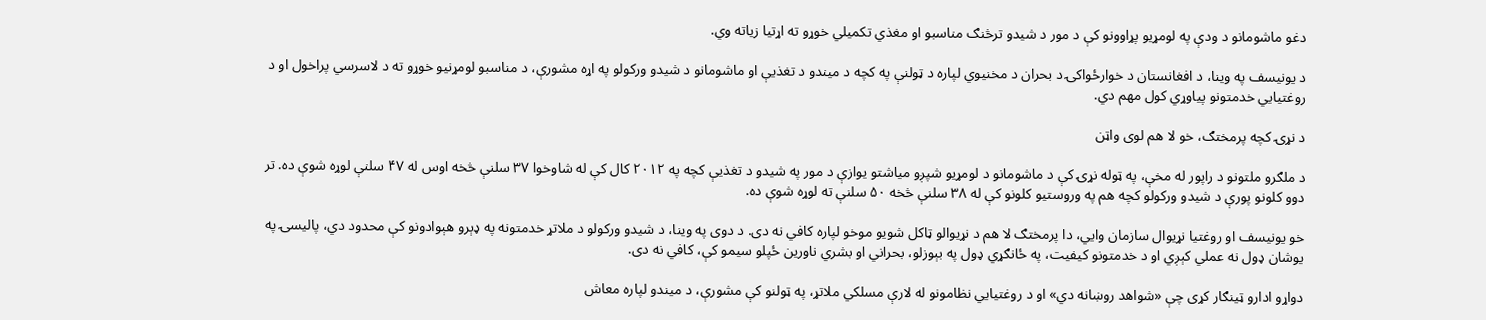دغو ماشومانو د ودې په لومړیو پړاوونو کې د مور د شیدو ترڅنګ مناسبو او مغذي تکمیلي خوړو ته اړتیا زیاته وي.

د یونیسف په وینا، د افغانستان د خوارځواکۍ د بحران د مخنیوي لپاره د ټولنې په کچه د میندو د تغذیې او ماشومانو د شیدو ورکولو په اړه مشورې، د مناسبو لومړنیو خوړو ته د لاسرسي پراخول او د روغتیايي خدمتونو پیاوړي کول مهم دي.

د نړۍ کچه پرمختګ، خو لا هم لوی واټن

د ملګرو ملتونو د راپور له مخې، په ټوله نړۍ کې د ماشومانو د لومړیو شپږو میاشتو یوازې د مور په شیدو د تغذیې کچه په ۲۰۱۲ کال کې له شاوخوا ۳۷ سلنې څخه اوس له ۴۷ سلنې لوړه شوې ده. تر دوو کلونو پورې د شیدو ورکولو کچه هم په وروستیو کلونو کې له ۳۸ سلنې څخه ۵۰ سلنې ته لوړه شوې ده.

خو یونیسف او روغتیا نړیوال سازمان وايي، دا پرمختګ لا هم د نړیوالو ټاکل شویو موخو لپاره کافي نه دی. د دوی په وینا، د شیدو ورکولو د ملاتړ خدمتونه په ډېرو هېوادونو کې محدود دي، پالیسۍ په یوشان ډول نه عملي کېږي او د خدمتونو کیفیت، په ځانګړي ډول په بېوزلو، بحراني او بشري ناورین ځپلو سیمو کې، کافي نه دی.

دواړو ادارو ټینګار کړی چې «شواهد روښانه دي» او د روغتیايي نظامونو له لارې مسلکي ملاتړ، په ټولنو کې مشورې، د میندو لپاره معاش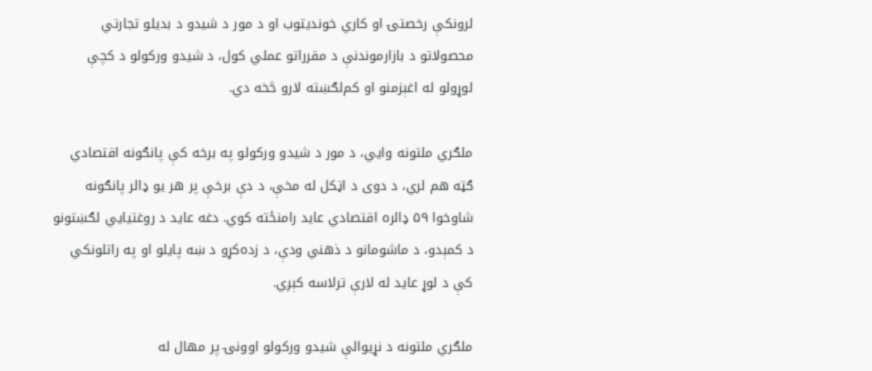لرونکې رخصتۍ او کاري خوندیتوب او د مور د شیدو د بدیلو تجارتي محصولاتو د بازارموندنې د مقرراتو عملي کول، د شیدو ورکولو د کچې لوړولو له اغېزمنو او کم‌لګښته لارو څخه دي.

ملګري ملتونه وايي، د مور د شیدو ورکولو په برخه کې پانګونه اقتصادي ګټه هم لري، د دوی د اټکل له مخې، د دې برخې پر هر یو ډالر پانګونه شاوخوا ۵۹ ډالره اقتصادي عاید رامنځته کوي. دغه عاید د روغتیايي لګښتونو د کمېدو، د ماشومانو د ذهني ودې، د زده‌کړو د ښه پایلو او په راتلونکي کې د لوړ عاید له لارې ترلاسه کېږي.

ملګري ملتونه د نړیوالې شیدو ورکولو اوونۍ پر مهال له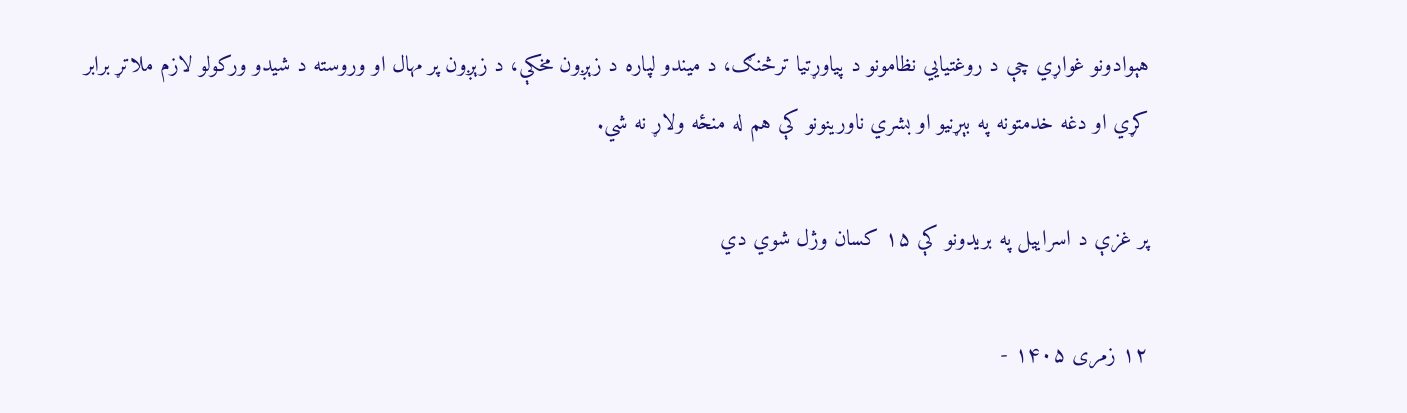هېوادونو غواړي چې د روغتیايي نظامونو د پیاوړتیا ترڅنګ، د میندو لپاره د زېږون مخکې، د زېږون پر مهال او وروسته د شیدو ورکولو لازم ملاتړ برابر کړي او دغه خدمتونه په بېړنیو او بشري ناورینونو کې هم له منځه ولاړ نه شي.

پر غزې د اسراییل په بریدونو کې ۱۵ کسان وژل شوي دي

۱۲ زمری ۱۴۰۵ -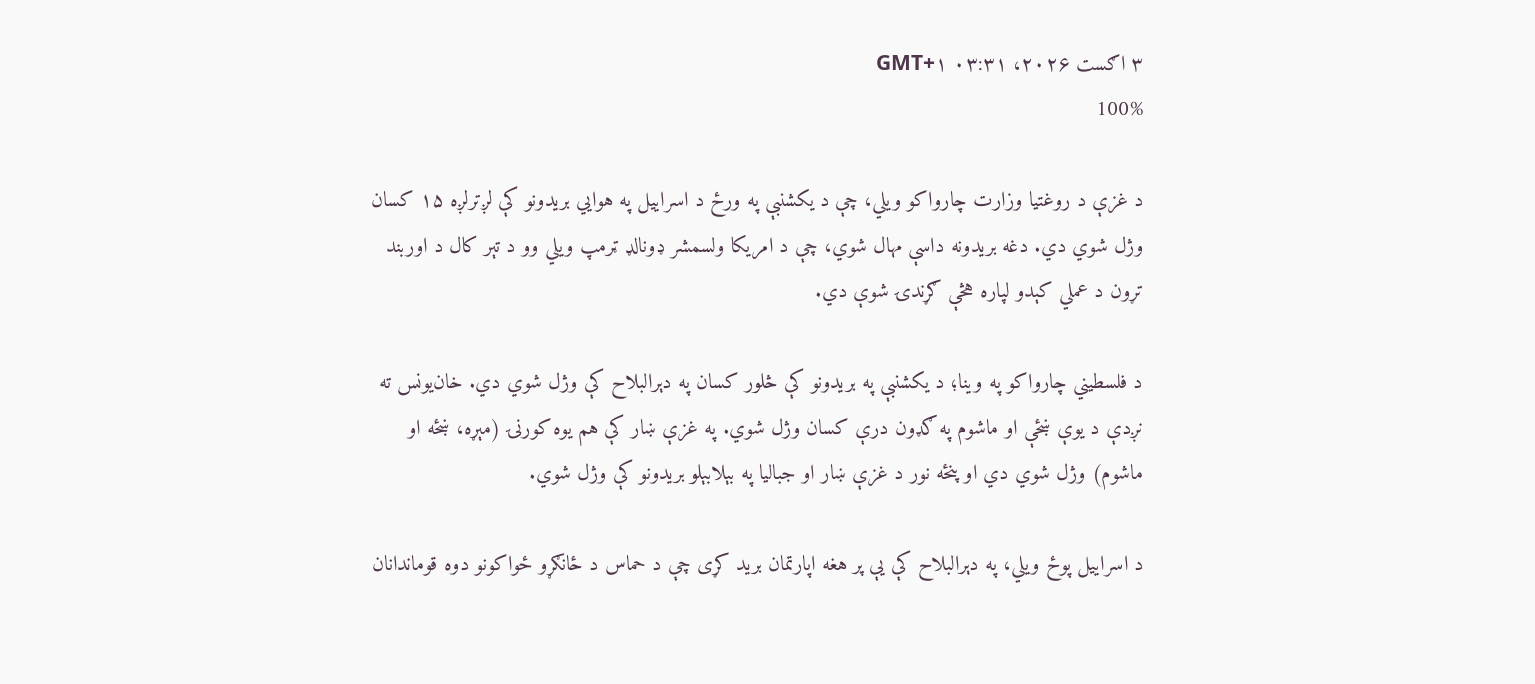۳ اګست ۲۰۲۶، ۰۳:۳۱ GMT+۱
100%

د غزې د روغتیا وزارت چارواکو ویلي، چې د یکشنبې په ورځ د اسراییل په هوايي بریدونو کې لږترلږه ۱۵ کسان وژل شوي دي. دغه بریدونه داسې مهال شوي، چې د امریکا ولسمشر ډونالډ ټرمپ ویلي وو د تېر کال د اوربند تړون د عملي کېدو لپاره هڅې ګړندۍ شوې دي.

د فلسطیني چارواکو په وینا؛ د یکشنبې په بریدونو کې څلور کسان په دېرالبلاح کې وژل شوي دي. خان‌یونس ته نږدې د یوې ښځې او ماشوم په ګډون درې کسان وژل شوي. په غزې ښار کې هم یوه کورنۍ (مېړه، ښځه او ماشوم) وژل شوي دي او پنځه نور د غزې ښار او جبالیا په بېلابېلو بریدونو کې وژل شوي.

د اسراییل پوځ ویلي، په دېرالبلاح کې یې پر هغه اپارتمان برید کړی چې د حماس د ځانګړو ځواکونو دوه قوماندانان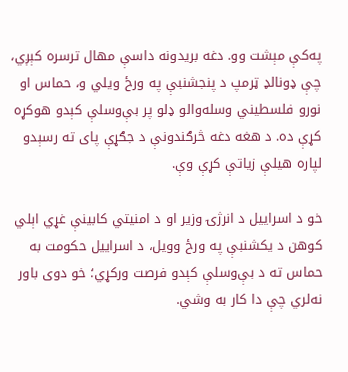په‌کې مېشت وو. دغه بریدونه داسې مهال ترسره کېږي، چې ډونالډ ټرمپ د پنجشنبې په ورځ ویلي و، حماس او نورو فلسطیني وسله‌والو ډلو پر بې‌وسلې کېدو هوکړه کړې ده. د هغه دغه څرګندونې د جګړې پای ته رسېدو لپاره هیلې زیاتې کړې وې.

خو د اسراییل د انرژۍ وزیر او د امنیتي کابینې غړي اېلي کوهن د یکشنبې په ورځ وویل، د اسراییل حکومت به حماس ته د بې‌وسلې کېدو فرصت ورکړي؛ خو دوی باور نه‌لري چې دا کار به وشي.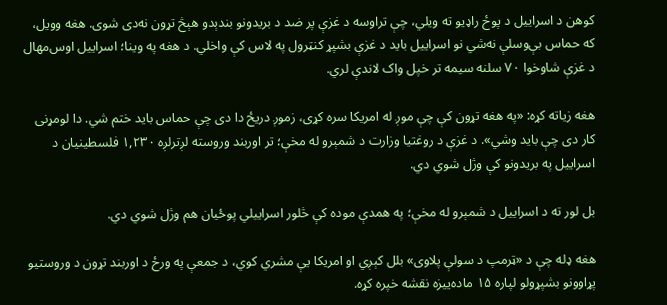کوهن د اسراییل د پوځ راډیو ته ویلي، چې تراوسه د غزې پر ضد د بریدونو بندېدو هېڅ تړون نه‌دی شوی. هغه وویل، که حماس بې‌وسلې نه‌شي نو اسراییل باید د غزې بشپړ کنټرول په لاس کې واخلي. د هغه په وینا؛ اسراییل اوس‌مهال د غزې شاوخوا ۷۰ سلنه سیمه تر خپل واک لاندې لري.

هغه زیاته کړه: «په هغه تړون کې چې موږ له امریکا سره کړی، زموږ دریځ دا دی چې حماس باید ختم شي. دا لومړنی کار دی چې باید وشي». د غزې د روغتیا وزارت د شمېرو له مخې؛ تر اوربند وروسته لږترلږه ۱,۲۳۰ فلسطینیان د اسراییل په بریدونو کې وژل شوي دي.

بل لور ته د اسراییل د شمېرو له مخې؛ په همدې موده کې څلور اسراییلي پوځیان هم وژل شوي دي.

هغه ډله چې د «ټرمپ د سولې پلاوی» بلل کېږي او امریکا یې مشري کوي، د جمعې په ورځ د اوربند تړون د وروستیو پړاوونو بشپړولو لپاره ۱۵ ماده‌ییزه نقشه خپره کړه.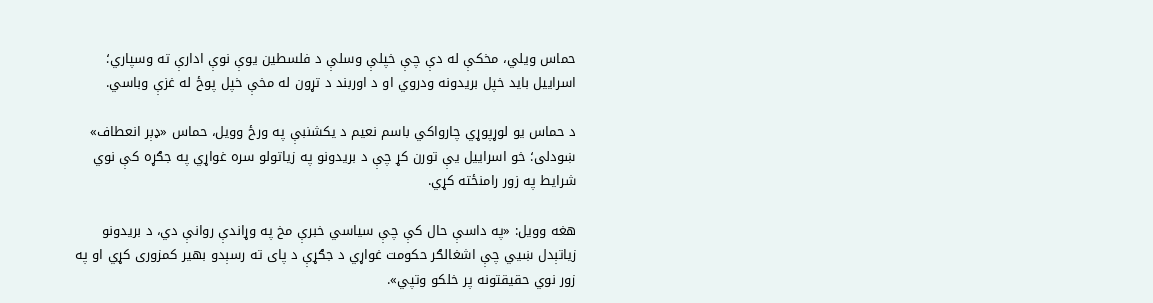حماس ویلي، مخکې له دې چې خپلې وسلې د فلسطین یوې نوې ادارې ته وسپاري؛ اسراییل باید خپل بریدونه ودروي او د اوربند د تړون له مخې خپل پوځ له غزې وباسي.

د حماس یو لوړپوړي چارواکي باسم نعیم د یکشنبې په ورځ وویل، حماس «ډېر انعطاف» ښودلی؛ خو اسراییل یې تورن کړ چې د بریدونو په زیاتولو سره غواړي په جګړه کې نوي شرایط په زور رامنځته کړي.

هغه وویل: «په داسې حال کې چې سیاسي خبرې مخ په وړاندې روانې دي، د بریدونو زیاتېدل ښيي چې اشغالګر حکومت غواړي د جګړې د پای ته رسېدو بهیر کمزوری کړي او په زور نوي حقیقتونه پر خلکو وتپي».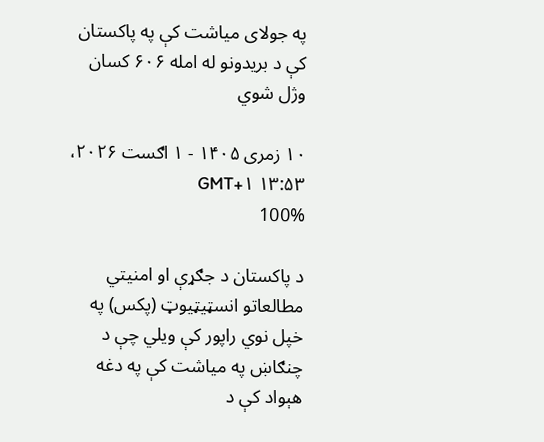په جولای میاشت کې په پاکستان کې د بریدونو له امله ۶۰۶ کسان وژل شوي

۱۰ زمری ۱۴۰۵ - ۱ اګست ۲۰۲۶، ۱۳:۵۳ GMT+۱
100%

د پاکستان د جګړې او امنیتي مطالعاتو انسټیټیوټ (پکس) په خپل نوي راپور کې ویلي چې د چنګاښ په میاشت کې په دغه هېواد کې د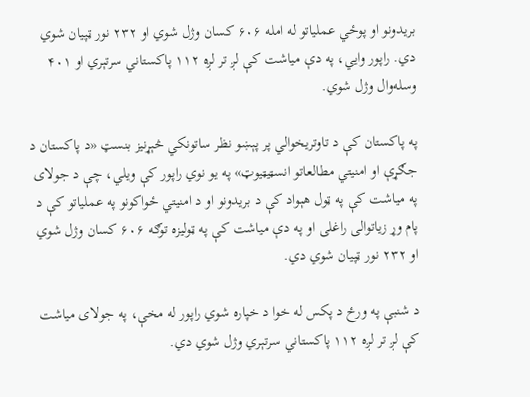بریدونو او پوځي عملیاتو له امله ۶۰۶ کسان وژل شوي او ۲۳۲ نور ټپیان شوي دي. راپور وايي، په دې میاشت کې لږ تر لږه ۱۱۲ پاکستاني سرتېري او ۴۰۱ وسله‌وال وژل شوي.

په پاکستان کې د تاوتریخوالي پر پېښو نظر ساتونکي څېړنیز بنسټ «د پاکستان د جګړې او امنیتي مطالعاتو انسټیټیوټ» په یو نوي راپور کې ویلي، چې د جولای په میاشت کې په ټول هېواد کې د بریدونو او د امنیتي ځواکونو په عملیاتو کې د پام وړ زیاتوالی راغلی او په دې میاشت کې په ټولیزه توګه ۶۰۶ کسان وژل شوي او ۲۳۲ نور ټپیان شوي دي.

د شنبې په ورځ د پکس له خوا د خپاره شوي راپور له مخې، په جولای میاشت کې لږ تر لږه ۱۱۲ پاکستاني سرتېري وژل شوي دي.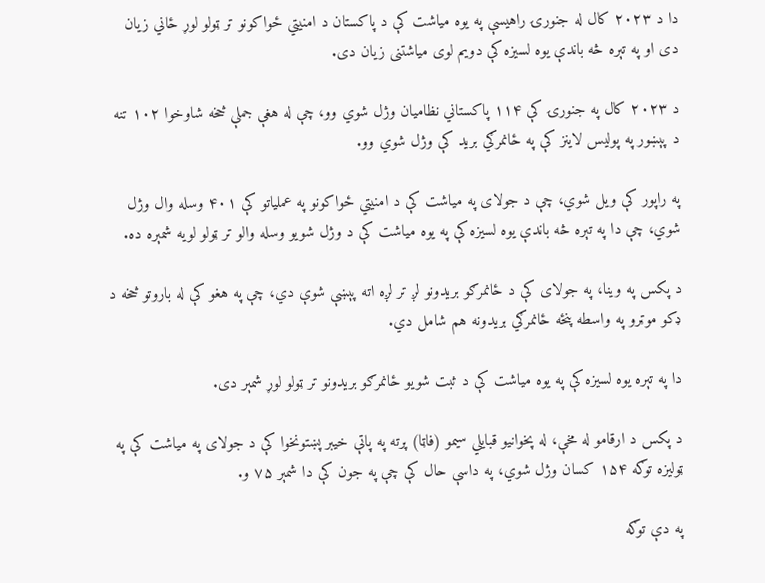دا د ۲۰۲۳ کال له جنورۍ راهیسې په یوه میاشت کې د پاکستان د امنیتي ځواکونو تر ټولو لوړ ځاني زیان دی او په تېره څه باندې یوه لسیزه کې دویم لوی میاشتنی زیان دی.

د ۲۰۲۳ کال په جنورۍ کې ۱۱۴ پاکستاني نظامیان وژل شوي وو، چې له هغې جملې څخه شاوخوا ۱۰۲ تنه د پېښور په پولیس لاینز کې په ځانمرګي برید کې وژل شوي وو.

په راپور کې ویل شوي، چې د جولای په میاشت کې د امنیتي ځواکونو په عملیاتو کې ۴۰۱ وسله وال وژل شوي، چې دا په تېره څه باندې یوه لسیزه کې په یوه میاشت کې د وژل شویو وسله والو تر ټولو لویه شمېره ده.

د پکس په وینا، په جولای کې د ځانمرګو بریدونو لږ تر لږه اته پېښې شوې دي، چې په هغو کې له باروتو څخه د ډکو موټرو په واسطه پنځه ځانمرګي بریدونه هم شامل دي.

دا په تېره یوه لسیزه کې په یوه میاشت کې د ثبت شویو ځانمرګو بریدونو تر ټولو لوړ شمېر دی.

د پکس د ارقامو له مخې، له پخوانیو قبایلي سیمو (فاټا) پرته په پاتې خیبر پښتونخوا کې د جولای په میاشت کې په ټولیزه توګه ۱۵۴ کسان وژل شوي، په داسې حال کې چې په جون کې دا شمېر ۷۵ و.

په دې توګه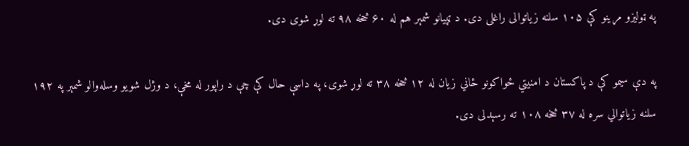په ټولیزو مړینو کې ۱۰۵ سلنه زیاتوالی راغلی دی. د ټپیانو شمېر هم له ۶۰ څخه ۹۸ ته لوړ شوی دی.

په دې سیمو کې د پاکستان د امنیتي ځواکونو ځاني زیان له ۱۲ څخه ۳۸ ته لوړ شوی، په داسې حال کې چې د راپور له مخې، د وژل شویو وسله‌والو شمېر په ۱۹۲ سلنه زیاتوالي سره له ۳۷ څخه ۱۰۸ ته رسېدلی دی.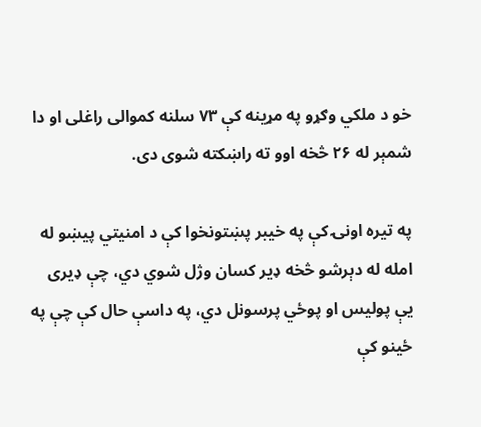خو د ملکي وګړو په مړینه کې ۷۳ سلنه کموالی راغلی او دا شمېر له ۲۶ څخه اوو ته راښکته شوی دی.

په تیره اونۍ کې په خیبر پښتونخوا کې د امنیتي پیښو له امله له دېرشو څخه ډیر کسان وژل شوي دي، چې ډیری یې پولیس او پوځي پرسونل دي، په داسې حال کې چې په ځینو کې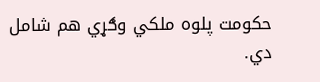حکومت پلوه ملکي وګړي هم شامل دي.